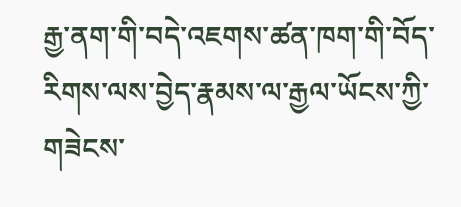རྒྱ་ནག་གི་བདེ་འཇགས་ཚན་ཁག་གི་བོད་རིགས་ལས་བྱེད་རྣམས་ལ་རྒྱལ་ཡོངས་ཀྱི་གཟེངས་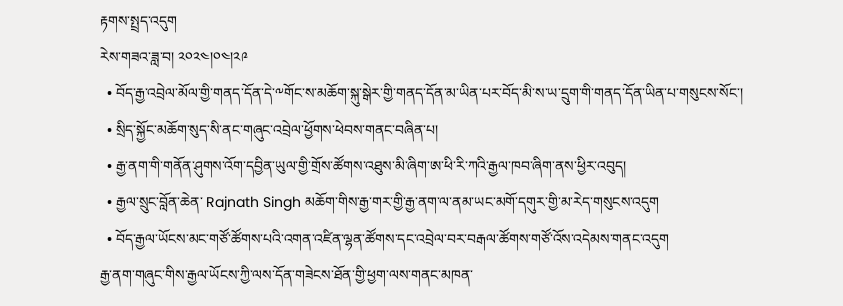རྟགས་སྤྲད་འདུག
རེས་གཟའ་ཟླ་བ། ༢༠༢༤།༠༤།༢༩
  • བོད་རྒྱ་འབྲེལ་མོལ་གྱི་གནད་དོན་དེ་༸གོང་ས་མཆོག་སྐུ་སྒེར་གྱི་གནད་དོན་མ་ཡིན་པར་བོད་མི་ས་ཡ་དྲུག་གི་གནད་དོན་ཡིན་པ་གསུངས་སོང་།
  • སྲིད་སྐྱོང་མཆོག་སུད་སི་ནང་གཞུང་འབྲེལ་ཕྱོགས་ཕེབས་གནང་བཞིན་པ།
  • རྒྱ་ནག་གི་གནོན་ཤུགས་འོག་དབྱིན་ཡུལ་གྱི་གྲོས་ཚོགས་འཐུས་མི་ཞིག་ཨ་ཕི་རི་ཀའི་རྒྱལ་ཁབ་ཞིག་ནས་ཕྱིར་འབུད།
  • རྒྱལ་སྲུང་བློན་ཆེན་ Rajnath Singh མཆོག་གིས་རྒྱ་གར་གྱི་རྒྱ་ནག་ལ་ནམ་ཡང་མགོ་དགུར་གྱི་མ་རེད་གསུངས་འདུག
  • བོད་རྒྱལ་ཡོངས་མང་གཙོ་ཚོགས་པའི་འགན་འཛིན་ལྷན་ཚོགས་དང་འབྲེལ་བར་བརྒལ་ཚོགས་གཙོ་འོས་འདེམས་གནང་འདུག
རྒྱ་ནག་གཞུང་གིས་རྒྱལ་ཡོངས་ཀྱི་ལས་དོན་གཟེངས་ཐོན་གྱི་ཕྱག་ལས་གནང་མཁན་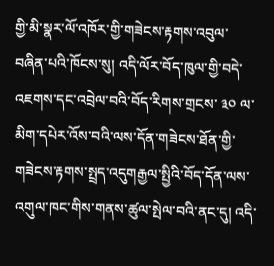གྱི་མི་སྣར་ལོ་འཁོར་གྱི་གཟེངས་རྟགས་འབུལ་བཞིན་པའི་ཁོངས་སུ། འདི་ལོར་བོད་ཁུལ་གྱི་བདེ་འཇགས་དང་འབྲེལ་བའི་བོད་རིགས་གྲངས་ ༣༠ ལ་མིག་དཔེར་འོས་བའི་ལས་དོན་གཟེངས་ཐོན་གྱི་གཟེངས་རྟགས་སྤྲད་འདུགརྒྱལ་སྤྱིའི་བོད་དོན་ལས་འགུལ་ཁང་གིས་གནས་ཚུལ་སྤེལ་བའི་ནང་དུ། འདི་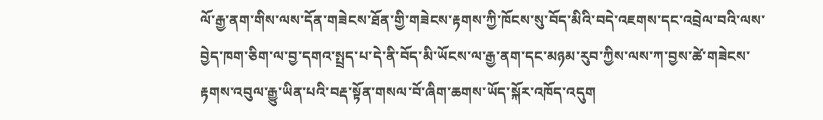ལོ་རྒྱ་ནག་གིས་ལས་དོན་གཟེངས་ཐོན་གྱི་གཟེངས་རྟགས་ཀྱི་ཁོངས་སུ་བོད་མིའི་བདེ་འཇགས་དང་འབྲེལ་བའི་ལས་བྱེད་ཁག་ཅིག་ལ་བྱ་དགའ་སྤྲད་པ་དེ་ནི་བོད་མི་ཡོངས་ལ་རྒྱ་ནག་དང་མཉམ་རུབ་ཀྱིས་ལས་ཀ་བྱས་ཚེ་གཟེངས་རྟགས་འབུལ་རྒྱུ་ཡིན་པའི་བརྡ་སྟོན་གསལ་བོ་ཞིག་ཆགས་ཡོད་སྐོར་འཁོད་འདུག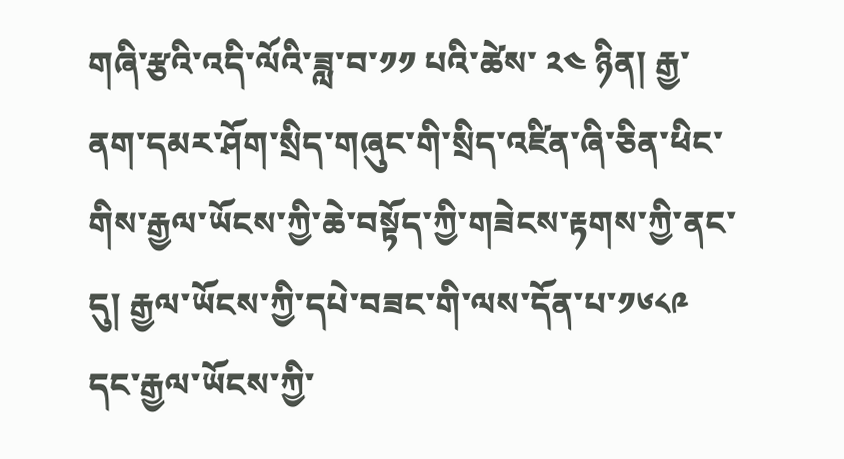གཞི་རྩའི་འདི་ལོའི་ཟླ་བ་༡༡ པའི་ཚེས་ ༢༤ ཉིན། རྒྱ་ནག་དམར་ཤོག་སྲིད་གཞུང་གི་སྲིད་འཛིན་ཞི་ཅིན་ཕིང་གིས་རྒྱལ་ཡོངས་ཀྱི་ཆེ་བསྟོད་ཀྱི་གཟེངས་རྟགས་ཀྱི་ནང་དུ། རྒྱལ་ཡོངས་ཀྱི་དཔེ་བཟང་གི་ལས་དོན་པ་༡༦༨༩ དང་རྒྱལ་ཡོངས་ཀྱི་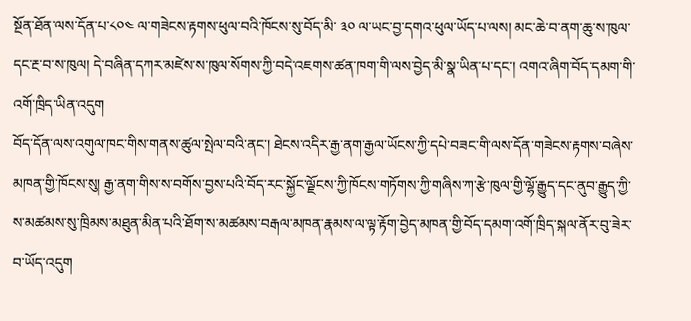སྔོན་ཐོན་ལས་དོན་པ་༨༠༤ ལ་གཟེངས་རྟགས་ཕུལ་བའི་ཁོངས་སུ་བོད་མི་ ༣༠ ལ་ཡང་བྱ་དགའ་ཕུལ་ཡོད་པ་ལས། མང་ཆེ་བ་ནག་ཆུ་ས་ཁུལ་དང་རྔ་བ་ས་ཁུལ། དེ་བཞིན་དཀར་མཛེས་ས་ཁུལ་སོགས་ཀྱི་བདེ་འཇགས་ཚན་ཁག་གི་ལས་བྱེད་མི་སྣ་ཡིན་པ་དང་། འགའ་ཞིག་བོད་དམག་གི་འགོ་ཁྲིད་ཡིན་འདུག
བོད་དོན་ལས་འགུལ་ཁང་གིས་གནས་ཚུལ་སྤེལ་བའི་ནང་། ཐེངས་འདིར་རྒྱ་ནག་རྒྱལ་ཡོངས་ཀྱི་དཔེ་བཟང་གི་ལས་དོན་གཟེངས་རྟགས་བཞེས་མཁན་གྱི་ཁོངས་སུ། རྒྱ་ནག་གིས་ས་བགོས་བྱས་པའི་བོད་རང་སྐྱོང་ལྗོངས་ཀྱི་ཁོངས་གཏོགས་ཀྱི་གཞིས་ཀ་རྩེ་ཁུལ་གྱི་ལྷོ་རྒྱུད་དང་ནུབ་རྒྱུད་ཀྱི་ས་མཚམས་སུ་ཁྲིམས་མཐུན་མིན་པའི་ཐོག་ས་མཚམས་བརྒལ་མཁན་རྣམས་ལ་ལྟ་རྟོག་བྱེད་མཁན་གྱི་བོད་དམག་འགོ་ཁྲིད་སྐལ་ནོར་བུ་ཟེར་བ་ཡོད་འདུག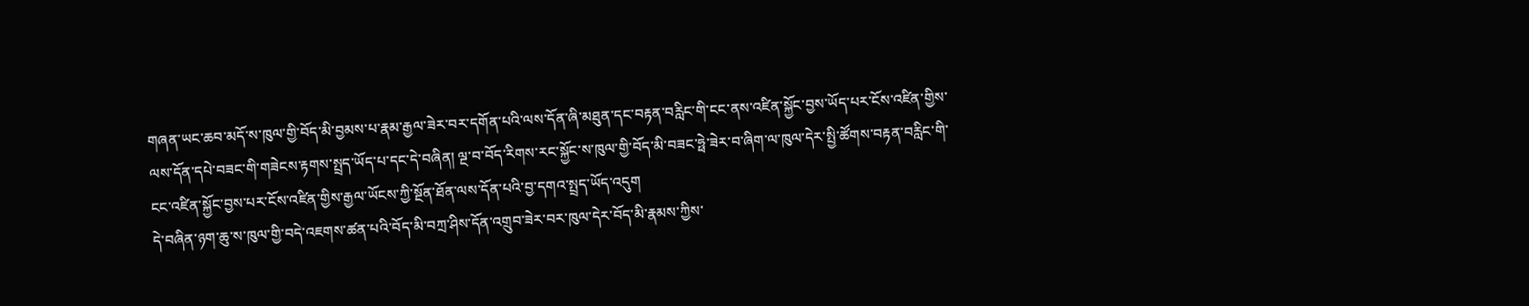གཞན་ཡང་ཆབ་མདོ་ས་ཁུལ་གྱི་བོད་མི་བྱམས་པ་རྣམ་རྒྱལ་ཟེར་བར་དགོན་པའི་ལས་དོན་ཞི་མཐུན་དང་བརྟན་བརླིང་གི་ངང་ནས་འཛིན་སྐྱོང་བྱས་ཡོད་པར་ངོས་འཛིན་གྱིས་ལས་དོན་དཔེ་བཟང་གི་གཟེངས་རྟགས་སྤྲད་ཡོད་པ་དང་དེ་བཞིན། ལྔ་བ་བོད་རིགས་རང་སྐྱོང་ས་ཁུལ་གྱི་བོད་མི་བཟང་ཧྥེ་ཟེར་བ་ཞིག་ལ་ཁུལ་དེར་སྤྱི་ཚོགས་བརྟན་བརླིང་གི་ངང་འཛིན་སྐྱོང་བྱས་པར་ངོས་འཛིན་གྱིས་རྒྱལ་ཡོངས་ཀྱི་སྔོན་ཐོན་ལས་དོན་པའི་བྱ་དགའ་སྤྲད་ཡོད་འདུག
དེ་བཞིན་ཉག་ཆུ་ས་ཁུལ་གྱི་བདེ་འཇགས་ཚན་པའི་བོད་མི་བཀྲ་ཤིས་དོན་འགྲུབ་ཟེར་བར་ཁུལ་དེར་བོད་མི་རྣམས་ཀྱིས་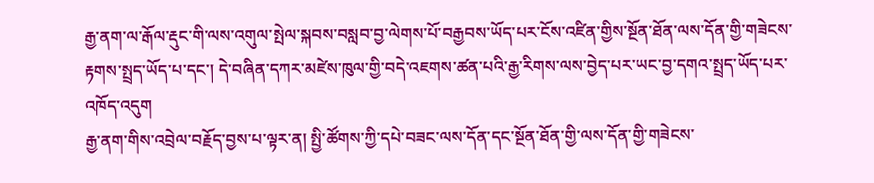རྒྱ་ནག་ལ་རྒོལ་རྡུང་གི་ལས་འགུལ་སྤེལ་སྐབས་བསླབ་བྱ་ལེགས་པོ་བརྒྱབས་ཡོད་པར་ངོས་འཛིན་གྱིས་སྔོན་ཐོན་ལས་དོན་གྱི་གཟེངས་རྟགས་སྤྲད་ཡོད་པ་དང་། དེ་བཞིན་དཀར་མཛེས་ཁུལ་གྱི་བདེ་འཇགས་ཚན་པའི་རྒྱ་རིགས་ལས་བྱེད་པར་ཡང་བྱ་དགའ་སྤྲད་ཡོད་པར་འཁོད་འདུག
རྒྱ་ནག་གིས་འབྲེལ་བརྗོད་བྱས་པ་ལྟར་ན། སྤྱི་ཚོགས་ཀྱི་དཔེ་བཟང་ལས་དོན་དང་སྔོན་ཐོན་གྱི་ལས་དོན་གྱི་གཟེངས་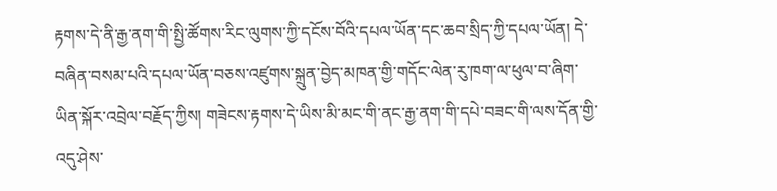རྟགས་དེ་ནི་རྒྱ་ནག་གི་སྤྱི་ཚོགས་རིང་ལུགས་ཀྱི་དངོས་བོའི་དཔལ་ཡོན་དང་ཆབ་སྲིད་ཀྱི་དཔལ་ཡོན། དེ་བཞིན་བསམ་པའི་དཔལ་ཡོན་བཅས་འཛུགས་སྐྲུན་བྱེད་མཁན་གྱི་གདོང་ལེན་རུ་ཁག་ལ་ཕུལ་བ་ཞིག་ཡིན་སྐོར་འབྲེལ་བརྗོད་ཀྱིས། གཟེངས་རྟགས་དེ་ཡིས་མི་མང་གི་ནང་རྒྱ་ནག་གི་དཔེ་བཟང་གི་ལས་དོན་གྱི་འདུ་ཤེས་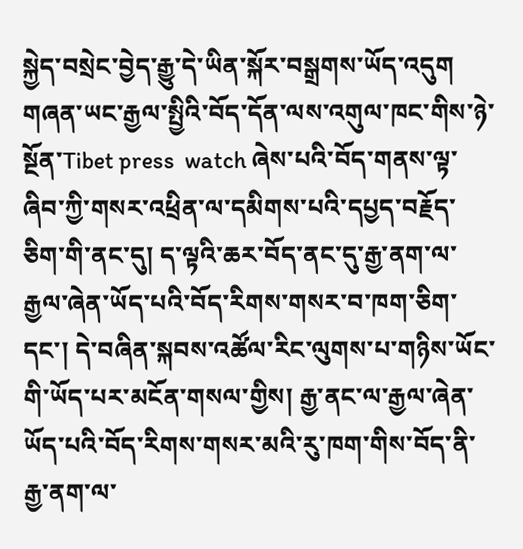སྐྱེད་བསྲེང་བྱེད་རྒྱུ་དེ་ཡིན་སྐོར་བསྒྲགས་ཡོད་འདུག
གཞན་ཡང་རྒྱལ་སྤྱིའི་བོད་དོན་ལས་འགུལ་ཁང་གིས་ཉེ་སྔོན་Tibet press  watch ཞེས་པའི་བོད་གནས་ལྟ་ཞིབ་ཀྱི་གསར་འཕྲིན་ལ་དམིགས་པའི་དཔྱད་བརྗོད་ཅིག་གི་ནང་དུ། ད་ལྟའི་ཆར་བོད་ནང་དུ་རྒྱ་ནག་ལ་རྒྱལ་ཞེན་ཡོད་པའི་བོད་རིགས་གསར་བ་ཁག་ཅིག་དང་། དེ་བཞིན་སྐབས་འཚོལ་རིང་ལུགས་པ་གཉིས་ཡོང་གི་ཡོད་པར་མངོན་གསལ་གྱིས། རྒྱ་ནང་ལ་རྒྱལ་ཞེན་ཡོད་པའི་བོད་རིགས་གསར་མའི་རུ་ཁག་གིས་བོད་ནི་རྒྱ་ནག་ལ་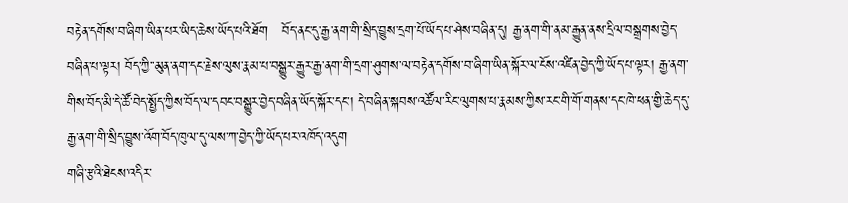བརྟེན་དགོས་བ་ཞིག་ཡིན་པར་ཡིད་ཆེས་ཡོད་པའི་ཐོག   བོད་ནང་དུ་རྒྱ་ནག་གི་སྲིད་བྱུས་དྲག་པོ་ཡོད་པ་ཤེས་བཞིན་དུ། རྒྱ་ནག་གི་ནམ་རྒྱུན་ནས་དྲིལ་བསྒྲགས་བྱེད་བཞིན་པ་ལྟར། བོད་ཀྱི་་མུན་ནག་དང་རྗེས་ལུས་རྣམ་པ་བསྒྱུར་རྒྱུར་རྒྱ་ནག་གི་དྲག་ཤུགས་ལ་བརྟེན་དགོས་བ་ཞིག་ཡིན་སྐོར་ལ་ངོས་འཛིན་བྱེད་ཀྱི་ཡོད་པ་ལྟར། རྒྱ་ནག་གིས་བོད་མི་དེ་ཚོ་བེད་སྤྱོད་ཀྱིས་བོད་ལ་དབང་བསྒྱུར་བྱེད་བཞིན་ཡོད་སྐོར་དང་། དེ་བཞིན་སྐབས་འཚོལ་རིང་ལུགས་པ་རྣམས་ཀྱིས་རང་གི་གོ་གནས་དང་ཁེ་ཕན་གྱི་ཆེད་དུ་རྒྱ་ནག་གི་སྲིད་བྱུས་འོག་བོད་ཁུལ་དུ་ལས་ཀ་བྱེད་ཀྱི་ཡོད་པར་འཁོད་འདུག
གཞི་རྩའི་ཐེངས་འདིར་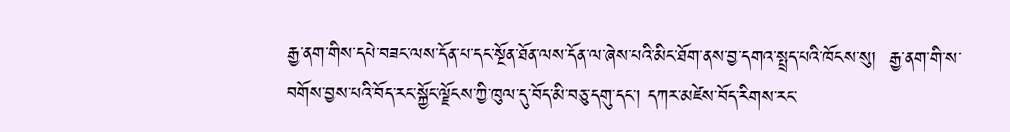རྒྱ་ནག་གིས་དཔེ་བཟང་ལས་དོན་པ་དང་སྔོན་ཐོན་ལས་དོན་ལ་ཞེས་པའི་མིང་ཐོག་ནས་བྱ་དགའ་སྤྲད་པའི་ཁོངས་སུ།  རྒྱ་ནག་གི་ས་བགོས་བྱས་པའི་བོད་རང་སྐྱོང་ལྗོངས་ཀྱི་ཁུལ་དུ་བོད་མི་བཅུ་དགུ་དང་། དཀར་མཛེས་བོད་རིགས་རང་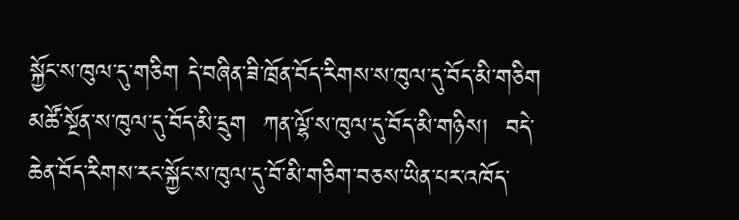སྐྱོང་ས་ཁུལ་དུ་གཅིག དེ་བཞིན་ཟི་ཁྲོན་བོད་རིགས་ས་ཁུལ་དུ་བོད་མི་གཅིག མཚོ་སྔོན་ས་ཁུལ་དུ་བོད་མི་དྲུག  ཀན་ལྷོ་ས་ཁུལ་དུ་བོད་མི་གཉིས།  བདེ་ཆེན་བོད་རིགས་རང་སྐྱོང་ས་ཁུལ་དུ་བོ་མི་གཅིག་བཅས་ཡིན་པར་འཁོད་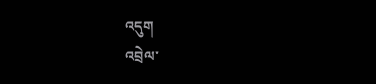འདུག
འབྲེལ་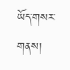ཡོད་གསར་གནས།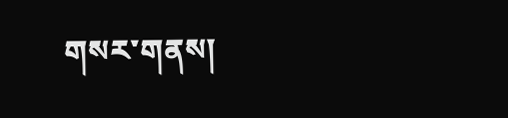གསར་གནས།